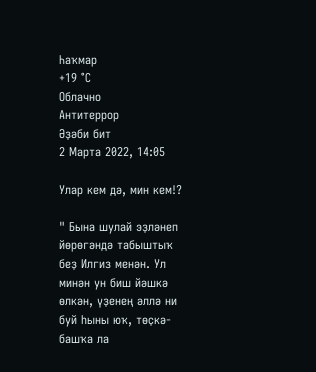Һаҡмар
+19 °С
Облачно
Антитеррор
Әҙәби бит
2 Марта 2022, 14:05

Улар кем дә, мин кем!?

" Бына шулай эҙләнеп йөрөгәндә табыштыҡ беҙ Илгиз менән. Ул минән ун биш йәшкә өлкән, үҙенең әллә ни буй һыны юҡ, төҫкә-башҡа ла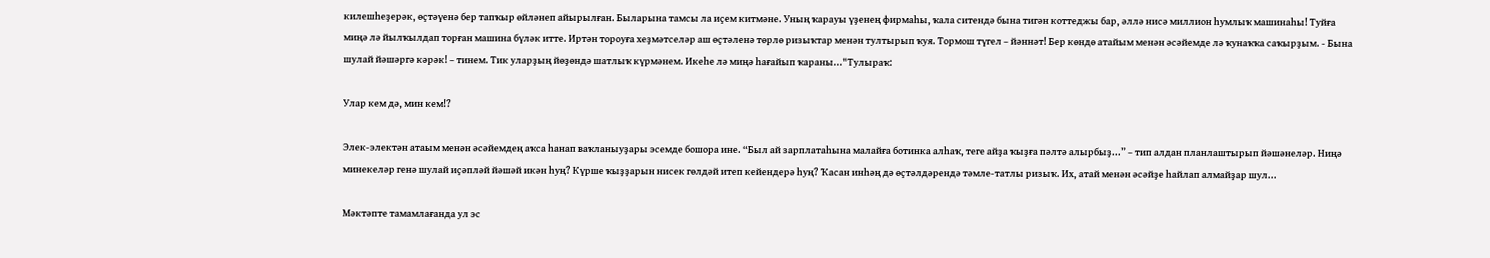килешһеҙерәк, өҫтәүенә бер тапҡыр өйләнеп айырылған. Быларына тамсы ла иҫем китмәне. Уның ҡарауы үҙенең фирмаһы, ҡала ситендә бына тигән коттеджы бар, әллә нисә миллион һумлыҡ машинаһы! Туйға миңә лә йылҡылдап торған машина бүләк итте. Иртән тороуға хеҙмәтселәр аш өҫтәленә төрлө ризыҡтар менән тултырып ҡуя. Тормош түгел – йәннәт! Бер көндө атайым менән әсәйемде лә ҡунаҡҡа саҡырҙым. - Бына шулай йәшәргә кәрәк! – тинем. Тик уларҙың йөҙөндә шатлыҡ күрмәнем. Икеһе лә миңә һағайып ҡараны..."Тулыраҡ:

Улар кем дә, мин кем!?

Элек-электән атаым менән әсәйемдең аҡса һанап ваҡланыуҙары эсемде бошора ине. “Был ай зарплатаһына малайға ботинка алһаҡ, теге айҙа ҡыҙға пәлтә алырбыҙ...” – тип алдан планлаштырып йәшәнеләр. Ниңә минекеләр генә шулай иҫәпләй йәшәй икән һуң? Күрше ҡыҙҙарын нисек гөлдәй итеп кейендерә һуң? Ҡасан инһәң дә өҫтәлдәрендә тәмле-татлы ризыҡ. Их, атай менән әсәйҙе һайлап алмайҙар шул...

Мәктәпте тамамлағанда ул эс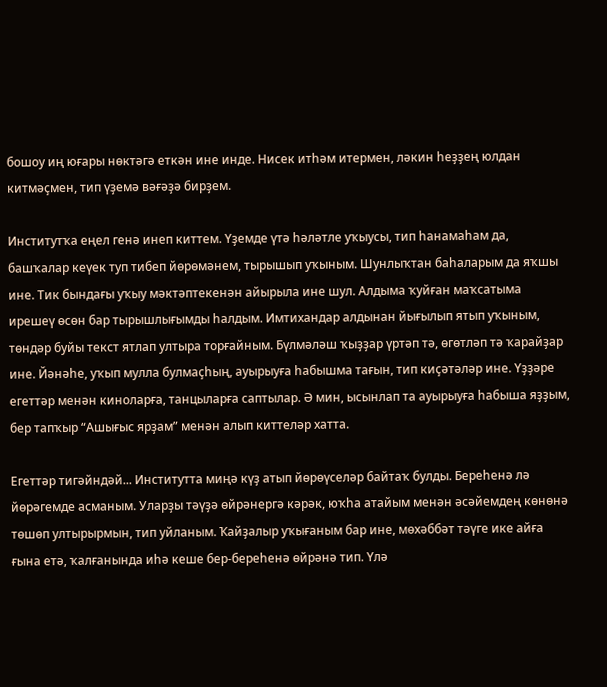бошоу иң юғары нөктәгә еткән ине инде. Нисек итһәм итермен, ләкин һеҙҙең юлдан китмәҫмен, тип үҙемә вәғәҙә бирҙем.

Институтҡа еңел генә инеп киттем. Үҙемде үтә һәләтле уҡыусы, тип һанамаһам да, башҡалар кеүек туп тибеп йөрөмәнем, тырышып уҡыным. Шунлыҡтан баһаларым да яҡшы ине. Тик бындағы уҡыу мәктәптекенән айырыла ине шул. Алдыма ҡуйған маҡсатыма ирешеү өсөн бар тырышлығымды һалдым. Имтихандар алдынан йығылып ятып уҡыным, төндәр буйы текст ятлап ултыра торғайным. Бүлмәләш ҡыҙҙар үртәп тә, өгөтләп тә ҡарайҙар ине. Йәнәһе, уҡып мулла булмаҫһың, ауырыуға һабышма тағын, тип киҫәтәләр ине. Үҙҙәре егеттәр менән киноларға, танцыларға саптылар. Ә мин, ысынлап та ауырыуға һабыша яҙҙым, бер тапҡыр “Ашығыс ярҙам” менән алып киттеләр хатта.

Егеттәр тигәйндәй... Институтта миңә күҙ атып йөрөүселәр байтаҡ булды. Береһенә лә йөрәгемде асманым. Уларҙы тәүҙә өйрәнергә кәрәк, юҡһа атайым менән әсәйемдең көнөнә төшөп ултырырмын, тип уйланым. Ҡайҙалыр уҡығаным бар ине, мөхәббәт тәүге ике айға ғына етә, ҡалғанында иһә кеше бер-береһенә өйрәнә тип. Үлә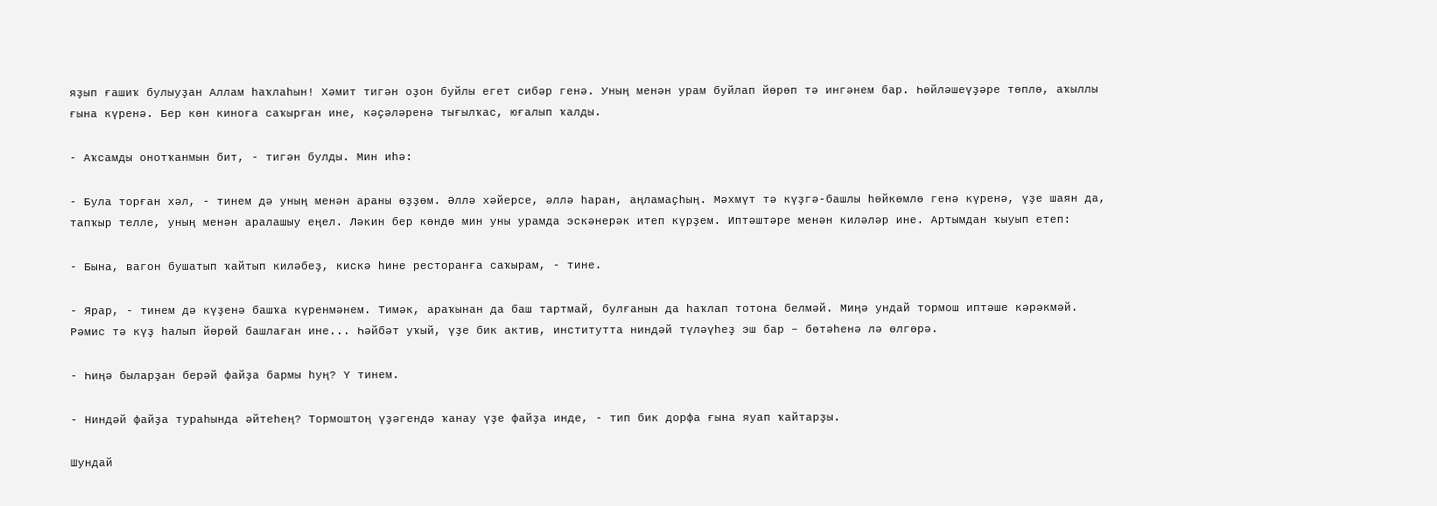яҙып ғашиҡ булыуҙан Аллам һаҡлаһын! Хәмит тигән оҙон буйлы егет сибәр генә. Уның менән урам буйлап йөрөп тә ингәнем бар. Һөйләшеүҙәре төплө, аҡыллы ғына күренә. Бер көн киноға саҡырған ине, кәҫәләренә тығылҡас, юғалып ҡалды.

- Аҡсамды онотҡанмын бит, - тигән булды. Мин иһә:

- Була торған хәл, - тинем дә уның менән араны өҙҙөм. Әллә хәйерсе, әллә һаран, аңламаҫһың. Мәхмүт тә күҙгә-башлы һөйкөмлө генә күренә, үҙе шаян да, тапҡыр телле, уның менән аралашыу еңел. Ләкин бер көндө мин уны урамда эскәнерәк итеп күрҙем. Иптәштәре менән киләләр ине. Артымдан ҡыуып етеп:

- Бына, вагон бушатып ҡайтып киләбеҙ, кискә һине ресторанға саҡырам, - тине.

- Ярар, - тинем дә күҙенә башҡа күренмәнем. Тимәк, араҡынан да баш тартмай, булғанын да һаҡлап тотона белмәй. Миңә ундай тормош иптәше кәрәкмәй. Рәмис тә күҙ һалып йөрөй башлаған ине... Һәйбәт уҡый, үҙе бик актив, институтта ниндәй түләүһеҙ эш бар – бөтәһенә лә өлгөрә.

- Һиңә быларҙан берәй файҙа бармы һуң? Ү тинем.

- Ниндәй файҙа тураһында әйтеһең? Тормоштоң үҙәгендә ҡанау үҙе файҙа инде, - тип бик дорфа ғына яуап ҡайтарҙы.

Шундай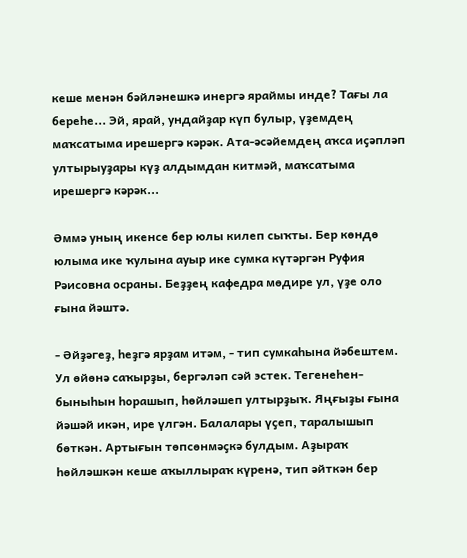кеше менән бәйләнешкә инергә яраймы инде? Тағы ла береһе... Эй, ярай, ундайҙар күп булыр, үҙемдең маҡсатыма ирешергә кәрәк. Ата-әсәйемдең аҡса иҫәпләп ултырыуҙары күҙ алдымдан китмәй, маҡсатыма ирешергә кәрәк...

Әммә уның икенсе бер юлы килеп сыҡты. Бер көндө юлыма ике ҡулына ауыр ике сумка күтәргән Руфия Рәисовна осраны. Беҙҙең кафедра мөдире ул, үҙе оло ғына йәштә.

- Әйҙәгеҙ, һеҙгә ярҙам итәм, - тип сумкаһына йәбештем. Ул өйөнә саҡырҙы, бергәләп сәй эстек. Тегенеһен-быныһын һорашып, һөйләшеп ултырҙыҡ. Яңғыҙы ғына йәшәй икән, ире үлгән. Балалары үҫеп, таралышып бөткән. Артығын төпсөнмәҫкә булдым. Аҙыраҡ һөйләшкән кеше аҡыллыраҡ күренә, тип әйткән бер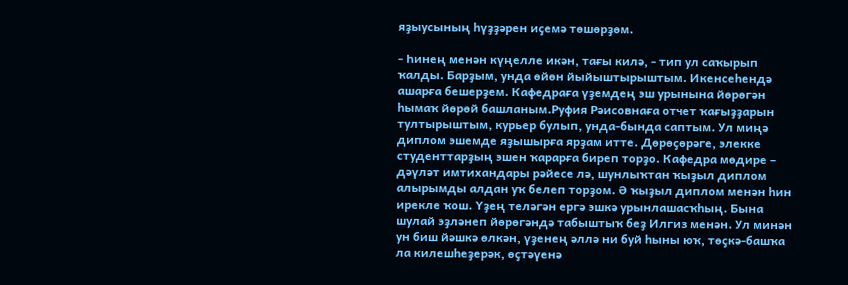яҙыусының һүҙҙәрен иҫемә төшөрҙөм.

- Һинең менән күңелле икән, тағы килә, - тип ул саҡырып ҡалды. Барҙым, унда өйөн йыйыштырыштым. Икенсеһендә ашарға бешерҙем. Кафедраға үҙемдең эш урынына йөрөгән һымаҡ йөрөй башланым.Руфия Рәисовнаға отчет ҡағыҙҙарын тултырыштым, курьер булып, унда-бында саптым. Ул миңә диплом эшемде яҙышырға ярҙам итте. Дөрөҫөрәге, элекке студенттарҙың эшен ҡарарға биреп торҙо. Кафедра мөдире – дәүләт имтихандары рәйесе лә, шунлыҡтан ҡыҙыл диплом алырымды алдан уҡ белеп торҙом. Ә ҡыҙыл диплом менән һин ирекле ҡош. Үҙең теләгән ергә эшкә урынлашасҡһың. Бына шулай эҙләнеп йөрөгәндә табыштыҡ беҙ Илгиз менән. Ул минән ун биш йәшкә өлкән, үҙенең әллә ни буй һыны юҡ, төҫкә-башҡа ла килешһеҙерәк, өҫтәүенә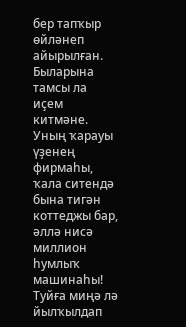бер тапҡыр өйләнеп айырылған. Быларына тамсы ла иҫем китмәне. Уның ҡарауы үҙенең фирмаһы, ҡала ситендә бына тигән коттеджы бар, әллә нисә миллион һумлыҡ машинаһы! Туйға миңә лә йылҡылдап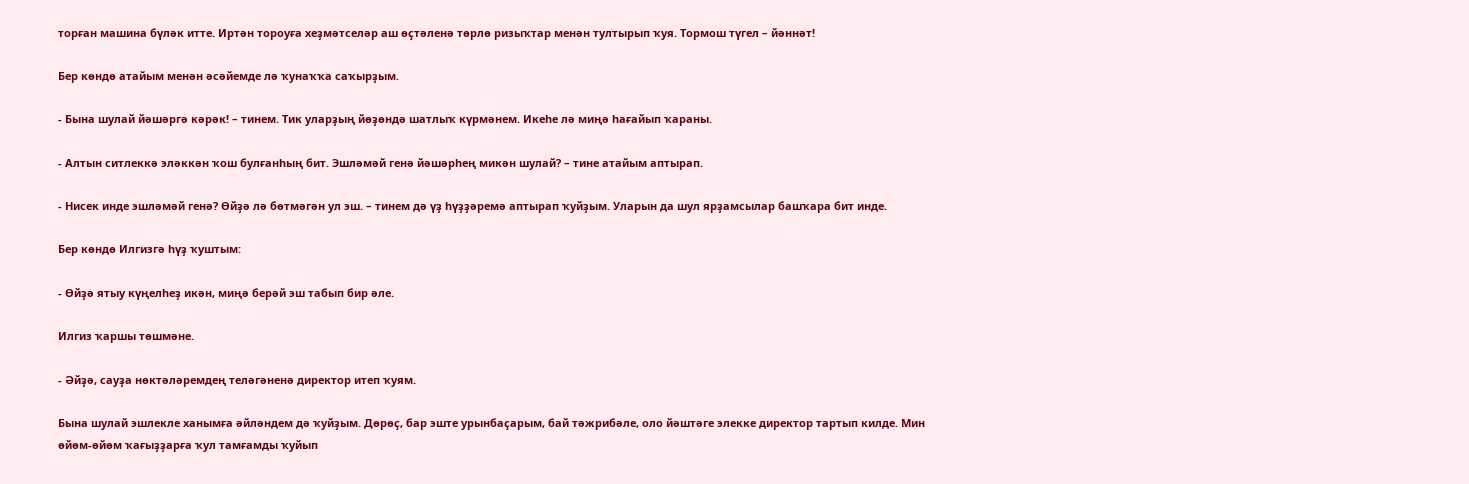торған машина бүләк итте. Иртән тороуға хеҙмәтселәр аш өҫтәленә төрлө ризыҡтар менән тултырып ҡуя. Тормош түгел – йәннәт!

Бер көндө атайым менән әсәйемде лә ҡунаҡҡа саҡырҙым.

- Бына шулай йәшәргә кәрәк! – тинем. Тик уларҙың йөҙөндә шатлыҡ күрмәнем. Икеһе лә миңә һағайып ҡараны.

- Алтын ситлеккә эләккән ҡош булғанһың бит. Эшләмәй генә йәшәрһең микән шулай? – тине атайым аптырап.

- Нисек инде эшләмәй генә? Өйҙә лә бөтмәгән ул эш. – тинем дә үҙ һүҙҙәремә аптырап ҡуйҙым. Уларын да шул ярҙамсылар башҡара бит инде.

Бер көндө Илгизгә һүҙ ҡуштым:

- Өйҙә ятыу күңелһеҙ икән, миңә берәй эш табып бир әле.

Илгиз ҡаршы төшмәне.

- Әйҙә, сауҙа нөктәләремдең теләгәненә директор итеп ҡуям.

Бына шулай эшлекле ханымға әйләндем дә ҡуйҙым. Дөрөҫ, бар эште урынбаҫарым, бай тәжрибәле, оло йәштәге элекке директор тартып килде. Мин өйөм-өйөм ҡағыҙҙарға ҡул тамғамды ҡуйып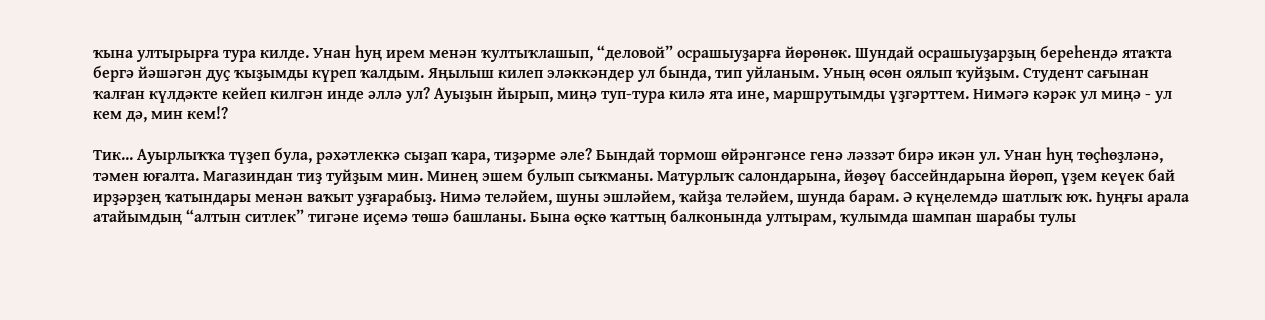ҡына ултырырға тура килде. Унан һуң ирем менән ҡултыҡлашып, “деловой” осрашыуҙарға йөрөнөк. Шундай осрашыуҙарҙың береһендә ятаҡта бергә йәшәгән дуҫ ҡыҙымды күреп ҡалдым. Яңылыш килеп эләккәндер ул бында, тип уйланым. Уның өсөн оялып ҡуйҙым. Студент сағынан ҡалған күлдәкте кейеп килгән инде әллә ул? Ауыҙын йырып, миңә туп-тура килә ята ине, маршрутымды үҙгәрттем. Нимәгә кәрәк ул миңә - ул кем дә, мин кем!?

Тик... Ауырлыҡҡа түҙеп була, рәхәтлеккә сыҙап ҡара, тиҙәрме әле? Бындай тормош өйрәнгәнсе генә ләззәт бирә икән ул. Унан һуң төҫһөҙләнә, тәмен юғалта. Магазиндан тиҙ туйҙым мин. Минең эшем булып сыҡманы. Матурлыҡ салондарына, йөҙөү бассейндарына йөрөп, үҙем кеүек бай ирҙәрҙең ҡатындары менән ваҡыт уҙғарабыҙ. Нимә теләйем, шуны эшләйем, ҡайҙа теләйем, шунда барам. Ә күңелемдә шатлыҡ юҡ. Һуңғы арала атайымдың “алтын ситлек” тигәне иҫемә төшә башланы. Бына өҫкө ҡаттың балконында ултырам, ҡулымда шампан шарабы тулы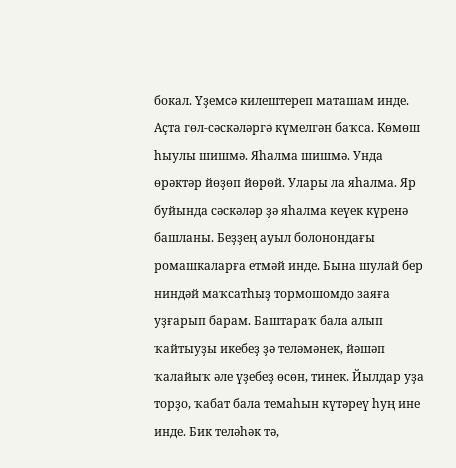бокал. Үҙемсә килештереп маташам инде. Аҫта гөл-сәскәләргә күмелгән баҡса. Көмөш һыулы шишмә. Яһалма шишмә. Унда өрәктәр йөҙөп йөрөй. Улары ла яһалма. Яр буйында сәскәләр ҙә яһалма кеүек күренә башланы. Беҙҙең ауыл болонондағы ромашкаларға етмәй инде. Бына шулай бер ниндәй маҡсатһыҙ тормошомдо заяға уҙғарып барам. Баштараҡ бала алып ҡайтыуҙы икебеҙ ҙә теләмәнек, йәшәп ҡалайыҡ әле үҙебеҙ өсөн, тинек. Йылдар уҙа торҙо, ҡабат бала темаһын күтәреү һуң ине инде. Бик теләһәк тә,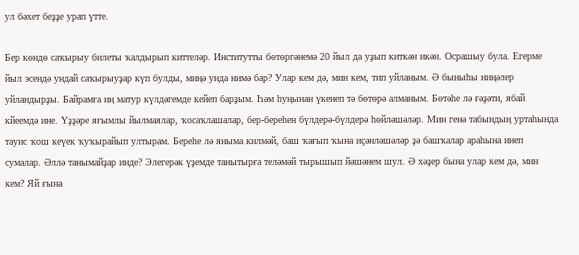ул бәхет беҙҙе урап үтте.

Бер көндө саҡырыу билеты ҡалдырып киттеләр. Институтты бөтөргәнемә 20 йыл да уҙып киткән икән. Осрашыу була. Егерме йыл эсендә ундай саҡырыуҙар күп булды, миңә унда нимә бар? Улар кем дә, мин кем, тип уйланым. Ә быныһы ниңәлер уйландырҙы. Байрамға иң матур күлдәгемде кейеп барҙым. Һәм һуңынан үкенеп тә бөтөрә алманым. Бөтәһе лә ғәҙәти, ябай кйеемдә ине. Үҙҙәре яғымлы йылмаялар, ҡосаҡлашалар, бер-береһен бүлдерә-бүлдерә һөйләшәләр. Мин генә табындың уртаһында тауис ҡош кеүек ҡуҡырайып ултырам. Береһе лә яныма килмәй, баш ҡағып ҡына иҫәнләшәләр ҙә башҡалар араһына инеп сумалар. Әллә танымайҙар инде? Элегерәк үҙемде танытырға теләмәй тырышып йәшәнем шул. Ә хәҙер бына улар кем дә, мин кем? Яй ғына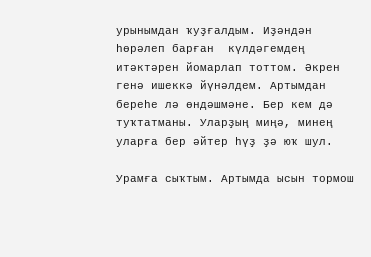урынымдан ҡуҙғалдым. Иҙәндән һөрәлеп барған  күлдәгемдең итәктәрен йомарлап тоттом. Әкрен генә ишеккә йүнәлдем. Артымдан береһе лә өндәшмәне. Бер кем дә туҡтатманы. Уларҙың миңә, минең уларға бер әйтер һүҙ ҙә юҡ шул.

Урамға сыҡтым. Артымда ысын тормош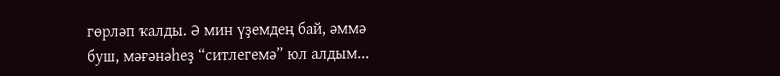гөрләп ҡалды. Ә мин үҙемдең бай, әммә буш, мәғәнәһеҙ “ситлегемә” юл алдым...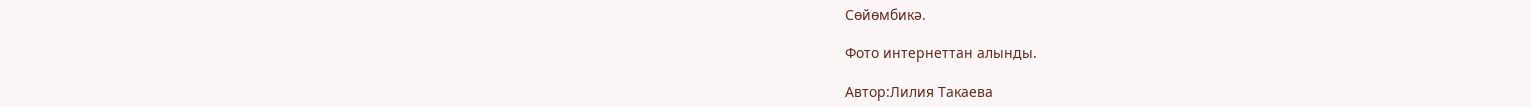Сөйөмбикә.

Фото интернеттан алынды.

Автор:Лилия Такаева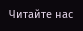Читайте нас